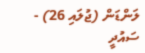ލަންޑަން (ޖުލައި 26) - ސައުދީ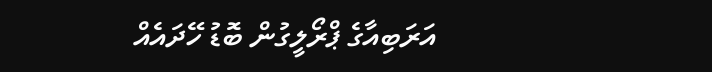އަރަބިއާގެ ޕްރޯލީގުން ބޮޑު ހޭދައެއް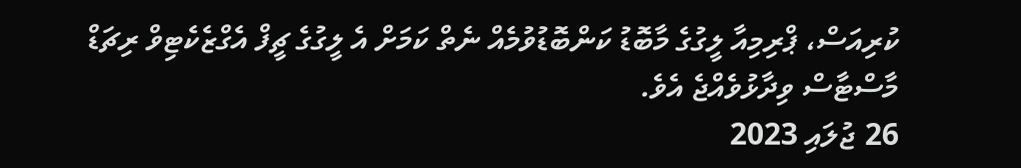ކުރިއަސް، ޕްރިމިއާ ލީގުގެ މާބޮޑު ކަންބޮޑުވުމެއް ނެތް ކަމަށް އެ ލީގުގެ ޗީފް އެގްޒެކެޓިވް ރިޗަޑް މާސްޓާސް ވިދާޅުވެއްޖެ އެވެ.
26 ޖުލައި 2023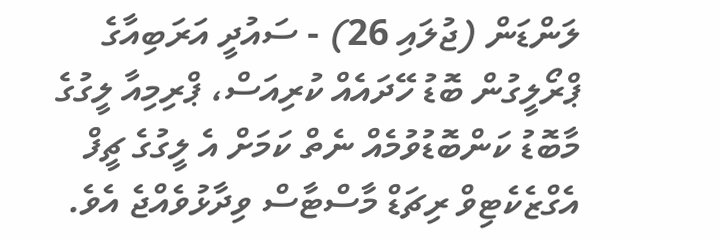ލަންޑަން (ޖުލައި 26) - ސައުދީ އަރަބިއާގެ ޕްރޯލީގުން ބޮޑު ހޭދައެއް ކުރިއަސް، ޕްރިމިއާ ލީގުގެ މާބޮޑު ކަންބޮޑުވުމެއް ނެތް ކަމަށް އެ ލީގުގެ ޗީފް އެގްޒެކެޓިވް ރިޗަޑް މާސްޓާސް ވިދާޅުވެއްޖެ އެވެ.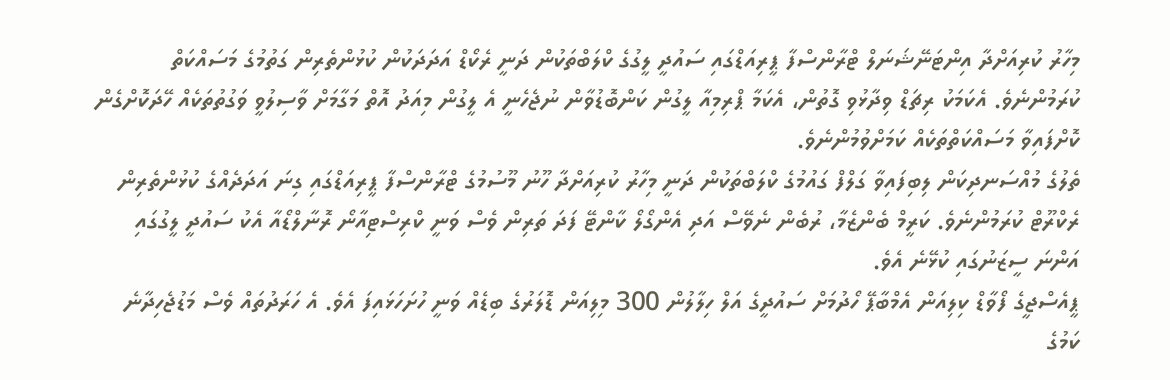މިހާރު ކުރިއަށްދާ އިންޓަނޭޝަނަލް ޓްރާންސްފާ ޕީރިއަޑްގައި ސައުދީ ލީގުގެ ކްލަބްތަކުން ދަނީ ރެކޯޑް އަދަދަކުން ކުޅުންތެރިން ގަތުމުގެ މަސައްކަތް ކުރަމުންނެވެ. އެކަމަކު ރިޗަޑް ވިދާޅުވި ގޮތުން، އެކަމާ ޕްރިމިއާ ލީގުން ކަންބޮޑުވާން ނުޖެހެނީ އެ ލީގުން މިއަދު އޮތް މަގާމަށް ވާސިލުވީ ވަގުތުތަކެއް ހޭދަކޮށްގެން ކޮށްފައިވާ މަސައްކަތްތަކެއް ކަމަށްވުމުންނެވެ.
ތެލުގެ މުއްސަނދިކަން ލިބިފައިވާ ގަލްފް ގައުމުގެ ކްލަބްތަކުން ދަނީ މިހާރު ކުރިއަށްދާ ހޫނު މޫސުމުގެ ޓްރާންސްފާ ޕީރިއަޑްގައި ގިނަ އަދަދެއްގެ ކުޅުންތެރިން ރެކްރޫޓް ކުރަމުންނެވެ. ކަރީމް ބެންޒެމާ، ރުބެން ނެވޭސް އަދި އެންގޯލޯ ކާންޓޭ ފަދަ ތަރިން ވެސް ވަނީ ކްރިސްޓިއާނޯ ރޮނާލްޑޯއާ އެކު ސައުދީ ލީގުގައި އަންނަ ސީޒަނުގައި ކުޅޭނެ އެވެ.
ޕީއެސްޖީގެ ފޯވާޑް ކިލިއަން އެމްބާޕޭ ހޯދުމަށް ސައުދީގެ އަލް ހިލާލުން 300 މިލިއަން ޑޮލަރުގެ ބިޑެއް ވަނީ ހުށަހަޅައިފަ އެވެ. އެ ހަރަދުތައް ވެސް މަޑުޖެހިދާނެ ކަމުގެ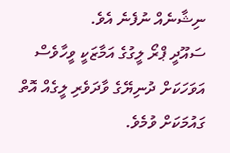ނިޝާނެއް ނުފެނެ އެވެ.
ސައޫދީ ޕްރޯ ލީގުގެ އަމާޒަކީ ވީހާވެސް އަވަހަކަށް ދުނިޔޭގެ ވާދަވެރި ލީގެއް އޮތް ގައުމަކަށް ވުމެވެ.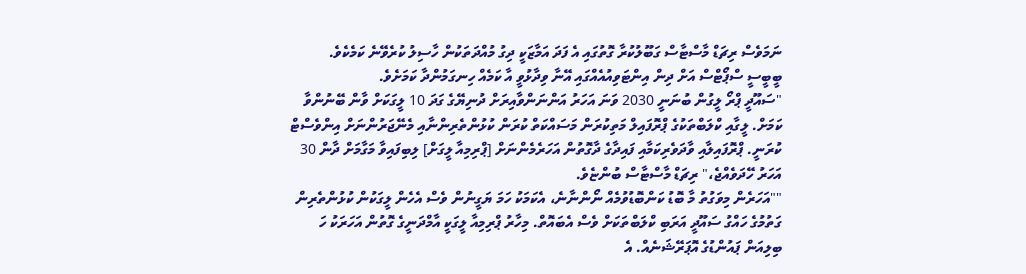ނަމަވެސް ރިޗަޑް މާސްޓާސް ގަބޫލުކުރާ ގޮތުގައި އެ ފަދަ އަމާޒަކީ ދިގު މުއްދަތަކުން ހާސިލު ކުރެވޭނެ ކަމެކެވެ.
ބީބީސީ ސްޕޯޓްސް އަށް ދިން އިންޓަވިއުއެއްގައި އޭނާ ވިދާޅުވީ އާ ކަމެއް ހިނގަމުންދާ ކަމަށެވެ.
"ސައޫދީ ޕްރޯ ލީގުން ބުނަނީ 2030 ވަނަ އަހަރު އަންނަންވާއިރަށް ދުނިޔޭގެ ގަދަ 10 ލީގަކަށް ވާން ބޭނުންވާ ކަމަށް. ލީގާއި ކްލަބްތަކުގެ ޕްރޮފައިލް މަތިކުރަން މަސައްކަތް ކުރަން ކުޅުންތެރިންނާއި މެނޭޖަރުންނަށް އިންވެސްޓް ކުރަނީ. ޕްރޮފައިލާއި ވާދަވެރިކަމާއި ފައިދާގެ ދާގޮތުން އަހަރެމެންނަށް [ޕްރިމިއާ ލީގަށް] ލިބިފައިވާ މަގާމަށް ދާން 30 އަހަރު ހޭދަވެއްޖެ،" ރިޗަޑް މާސްޓާސް ބުންޏެވެ.
""އަހަރެން މިވަގުތު މާ ބޮޑު ކަންބޮޑުވުމެއް ނޯންނާނެ، އެކަމަކު ހަމަ ޔަގީނުން ވެސް އެހެން ލީގަކުން ކުޅުންތެރިން ގަތުމުގެ ހައްގު ސައޫދީ އަރަބި ކްލަބްތަކަށް ވެސް އެބައޮތް. މިހާރު ޕްރިމިއާ ލީގަކީ އާމްދަނީގެ ގޮތުން އަހަރަކު ހަ ބިލިއަން ޕައުންޑުގެ އޮޕަރޭޝަނެއް. އެ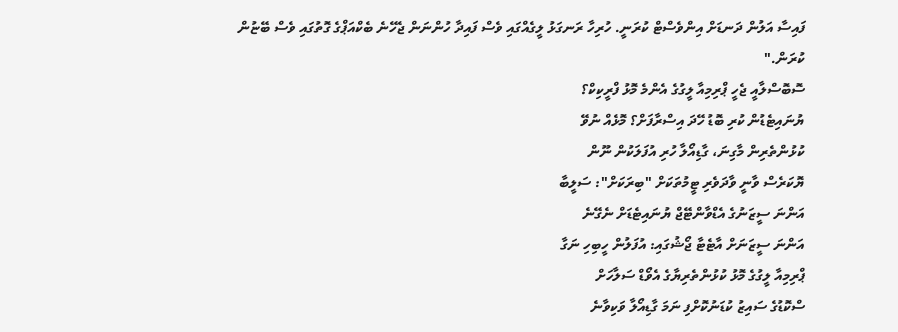ފައިސާ އަލުން ދަނޑަށް އިންވެސްޓް ކުރަނީ. ހުރިހާ ރަނގަޅު ލީގެއްގައި ވެސް ފައިދާ ހުންނަން ޖެހޭނެ ބެކްއަޕްގެ ގޮތުގައި ވެސް ބޭޏުން ކުރަން."
ސޮބޮސްލާއީ ޖެހީ ޕްރިމިއާ ލީގުގެ އެންމެ މޮޅު ފްރީކިކް؟
ޔުނައިޓެޑުން ކުރި ބޮޑު ހޭދަ އިސްރާފަށް؟ މޮޅެއް ނުވޭ
ކުޅުންތެރިން މާގިނަ، ގާޑިއޯލާ ހުރި އުފަލަކުން ނޫން
ޔޮކަރެސް ވާނީ ވާދަވެރި ޓީމުތަކަށް "ބިރަކަށް": ސަލީބާ
އަންނަ ސީޒަނުގެ އެޑްވާންޓޭޖް ޔުނައިޓެޑަށް ނެގޭނެ
އަންނަ ސީޒަނަށް އާޓެޓާ ޖޯޝުގައި: އުފަލުން ހީބިހި ނަގާ
ޕްރިމިއާ ލީގުގެ މޮޅު ކުޅުންތެރިޔާގެ އެވޯޑް ސަލާހަށް
ސްކޮޑުގެ ސައިޒު ކުޑަނުކޮށްފި ނަމަ ގާޑިއޯލާ ވަކިވާނެ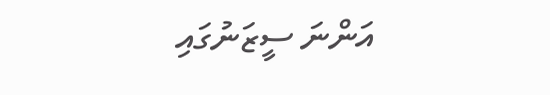އަންނަ ސީޒަނުގައި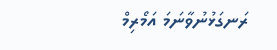ރަނގަޅުނުވާނަމަ އަމޯރިމް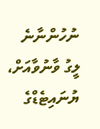ނުހުންނާނެ
ލީގު ވާނުވާއަށް، ޔުނައިޓެޑްގެ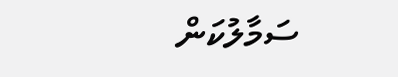ސަމާލުކަން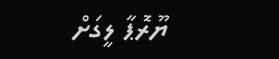ޔޫރޮޕާ ލީގަށް